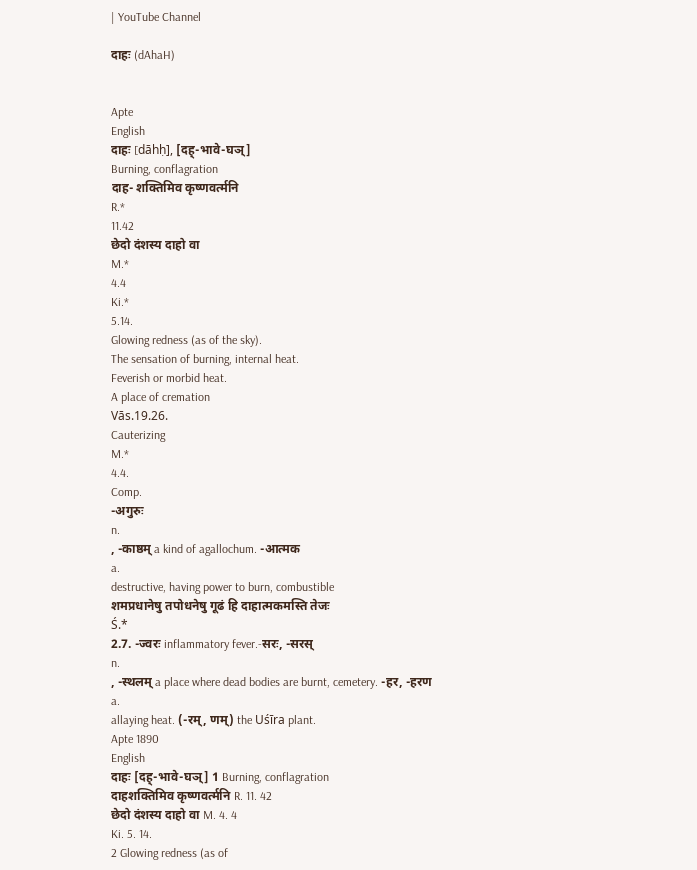| YouTube Channel

दाहः (dAhaH)


Apte
English
दाहः [dāhḥ], [दह्-भावे-घञ्]
Burning, conflagration
दाह- शक्तिमिव कृष्णवर्त्मनि
R.*
11.42
छेदो दंशस्य दाहो वा
M.*
4.4
Ki.*
5.14.
Glowing redness (as of the sky).
The sensation of burning, internal heat.
Feverish or morbid heat.
A place of cremation
Vās.19.26.
Cauterizing
M.*
4.4.
Comp.
-अगुरुः
n.
, -काष्ठम् a kind of agallochum. -आत्मक
a.
destructive, having power to burn, combustible
शमप्रधानेषु तपोधनेषु गूढं हि दाहात्मकमस्ति तेजः
Ś.*
2.7. -ज्वरः inflammatory fever.-सरः, -सरस्
n.
, -स्थलम् a place where dead bodies are burnt, cemetery. -हर, -हरण
a.
allaying heat. (-रम्, णम्) the Uśīra plant.
Apte 1890
English
दाहः [दह्-भावे-घञ्] 1 Burning, conflagration
दाहशक्तिमिव कृष्णवर्त्मनि R. 11. 42
छेदो दंशस्य दाहो वा M. 4. 4
Ki. 5. 14.
2 Glowing redness (as of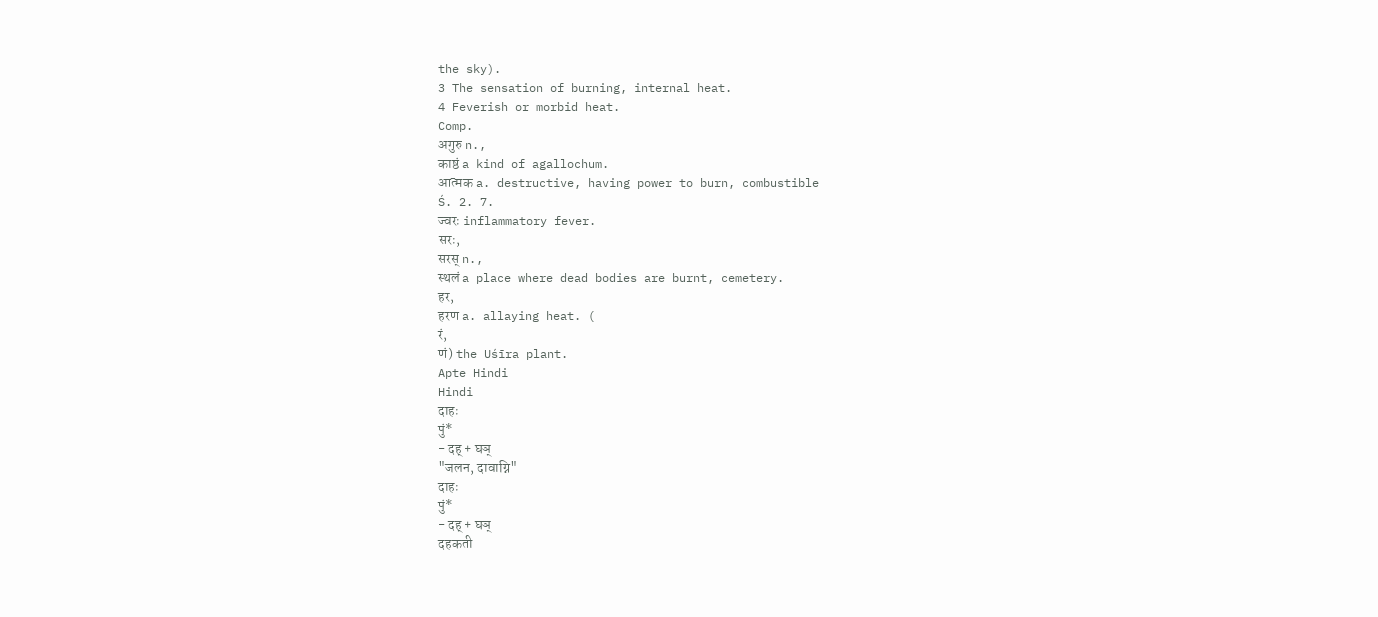the sky).
3 The sensation of burning, internal heat.
4 Feverish or morbid heat.
Comp.
अगुरु n.,
काष्ठं a kind of agallochum.
आत्मक a. destructive, having power to burn, combustible
Ś. 2. 7.
ज्वरः inflammatory fever.
सरः,
सरस् n.,
स्थलं a place where dead bodies are burnt, cemetery.
हर,
हरण a. allaying heat. (
रं,
णं) the Uśīra plant.
Apte Hindi
Hindi
दाहः
पुं*
- दह् + घञ्
"जलन, दावाग्नि"
दाहः
पुं*
- दह् + घञ्
दहकती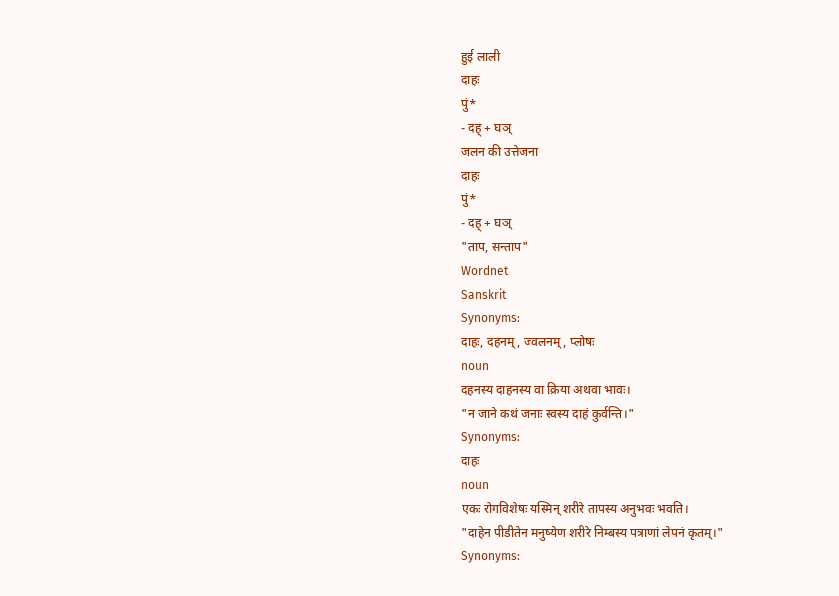हुई लाली
दाहः
पुं*
- दह् + घञ्
जलन की उत्तेजना
दाहः
पुं*
- दह् + घञ्
"ताप, सन्ताप"
Wordnet
Sanskrit
Synonyms:
दाहः, दहनम्, ज्वलनम्, प्लोषः
noun
दहनस्य दाहनस्य वा क्रिया अथवा भावः।
"न जाने कथं जनाः स्वस्य दाहं कुर्वन्ति।"
Synonyms:
दाहः
noun
एकः रोगविशेषः यस्मिन् शरीरे तापस्य अनुभवः भवति।
"दाहेन पीडीतेन मनुष्येण शरीरे निम्बस्य पत्राणां लेपनं कृतम्।"
Synonyms: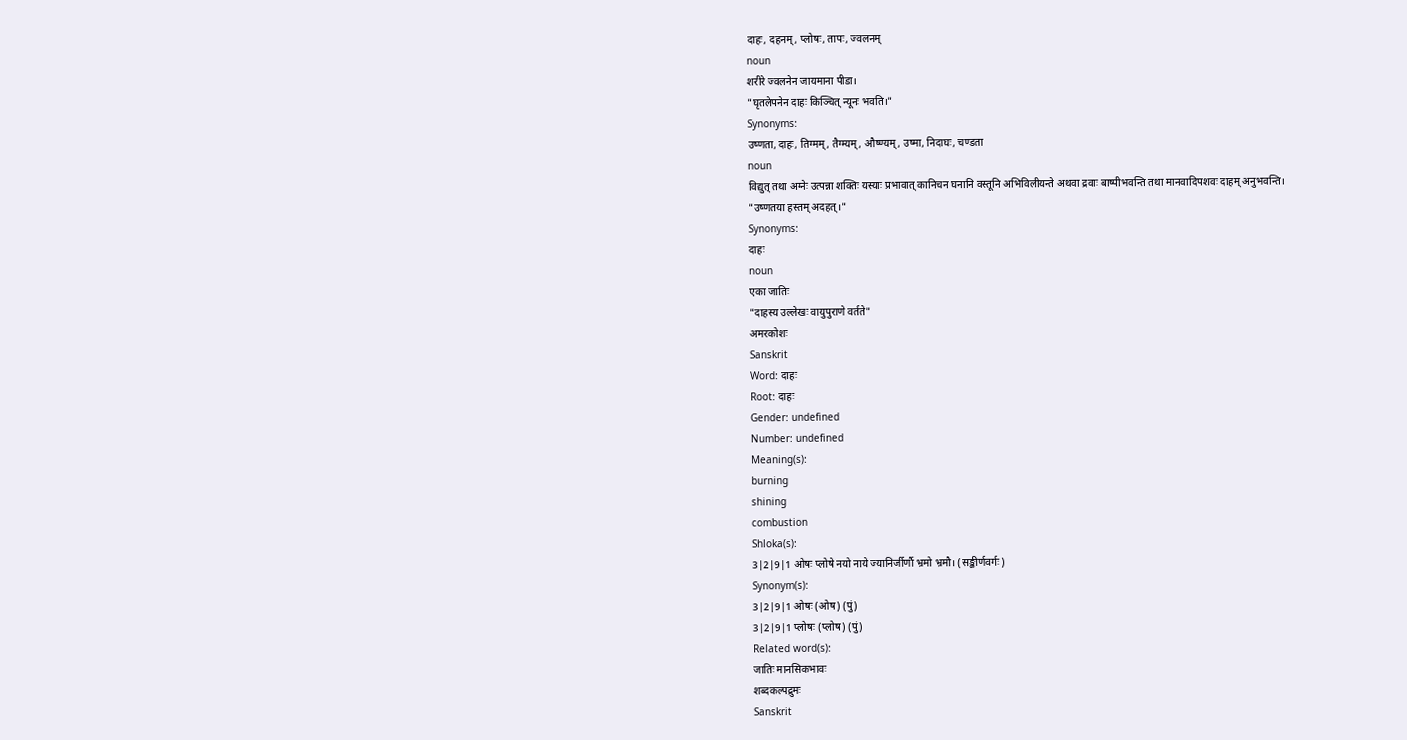दाहः, दहनम्, प्लोषः, तापः, ज्वलनम्
noun
शरीरे ज्वलनेन जायमाना पीडा।
"घृतलेपनेन दाहः किञ्चित् न्यूनः भवति।"
Synonyms:
उष्णता, दाहः, तिग्मम्, तैग्म्यम्, औष्ण्यम्, उष्मा, निदाघः, चण्डता
noun
विद्युत् तथा अग्नेः उत्पन्ना शक्तिः यस्याः प्रभावात् कानिचन घनानि वस्तूनि अभिविलीयन्ते अथवा द्रवाः बाष्पीभवन्ति तथा मानवादिपशवः दाहम् अनुभवन्ति।
"उष्णतया हस्तम् अदहत्।"
Synonyms:
दाहः
noun
एका जातिः
"दाहस्य उल्लेखः वायुपुराणे वर्तते"
अमरकोशः
Sanskrit
Word: दाहः
Root: दाहः
Gender: undefined
Number: undefined
Meaning(s):
burning
shining
combustion
Shloka(s):
3|2|9|1 ओषः प्लोषे नयो नाये ज्यानिर्जीर्णौ भ्रमो भ्रमौ। (सङ्कीर्णवर्गः)
Synonym(s):
3|2|9|1 ओषः (ओष) (पुं)
3|2|9|1 प्लोषः (प्लोष) (पुं)
Related word(s):
जातिः मानसिकभावः
शब्दकल्पद्रुमः
Sanskrit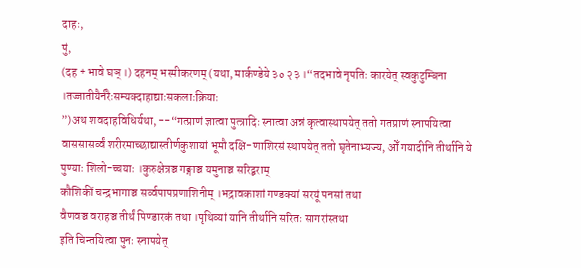दाहः,
पुं,
(दह + भावे घञ् ।) दहनम् भस्मीकरणम् (यथा, मार्कण्डेये ३० २३ ।“तदभावे नृपतिः कारयेत् स्वकुटुम्बिना ।तज्जातीयैर्नरैःसम्यक्दाहाद्याःसकलाःक्रियाः
”)अथ शवदाहविधिर्यथा, --“गत्प्राणं ज्ञात्वा पुत्त्रादिः स्नात्वा अन्नं कृत्वास्थापयेत् ततो गतप्राणं स्नापयित्वा वाससासर्व्वं शरीरमाच्छाद्यास्तीर्णकुशायां भूमौ दक्षि-णाशिरसं स्थापयेत् ततो घृतेनाभ्यज्य, ओँ गयादीनि तीर्थानि ये पुण्याः शिलो-च्चयाः ।कुरुक्षेत्रञ्च गङ्गाञ्च यमुनाञ्च सरिद्बराम्
कौशिकीं चन्द्रभागाञ्च सर्व्वपापप्रणाशिनीम् ।भद्रावकाशां गण्डक्यां सरयूं पनसां तथा
वैणवञ्च वराहञ्च तीर्थं पिण्डारकं तथा ।पृथिव्यां यानि तीर्थानि सरितः सागरांस्तथा
इति चिन्तयित्वा पुनः स्नापयेत्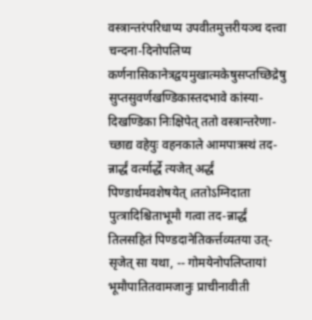वस्त्रान्तरंपरिधाप्य उपवीतमुत्तरीयञ्च दत्त्वा चन्दना-दिनोपलिप्य कर्णनासिकानेत्रद्वयमुखात्मकेषुसप्तच्छिद्रेषु सुप्तसुवर्णखण्डिकास्तदभावे कांस्या-दिखण्डिका निःक्षिपेत् ततो वस्त्रान्तरेणा-च्छाद्य वहेयुः वहनकाले आमपात्रस्थं तद-न्नार्द्धं वर्त्मार्द्धे त्यजेत् अर्द्धं पिण्डार्थमवशेषयेत् ।ततोऽग्निदाता पुत्त्रादिश्चिताभूमौ गत्वा तद-न्नार्द्धं तिलसहितं पिण्डदानेतिकर्त्तव्यतया उत्-सृजेत् सा यथा, -- गोमयेनोपलिप्तायां भूमौपातितवामजानुः प्राचीनावीती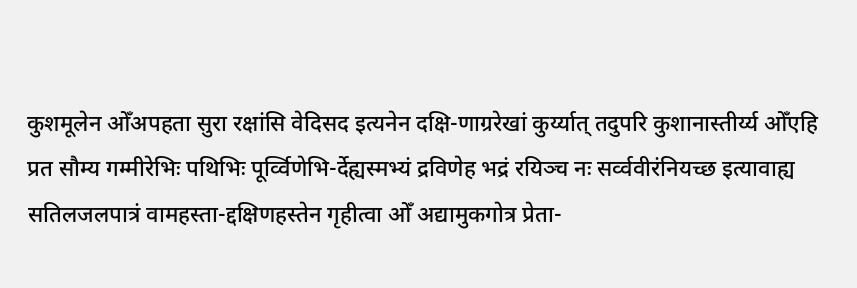कुशमूलेन ओँअपहता सुरा रक्षांसि वेदिसद इत्यनेन दक्षि-णाग्ररेखां कुर्य्यात् तदुपरि कुशानास्तीर्य्य ओँएहि प्रत सौम्य गम्मीरेभिः पथिभिः पूर्व्विणेभि-र्देह्यस्मभ्यं द्रविणेह भद्रं रयिञ्च नः सर्व्ववीरंनियच्छ इत्यावाह्य सतिलजलपात्रं वामहस्ता-द्दक्षिणहस्तेन गृहीत्वा ओँ अद्यामुकगोत्र प्रेता-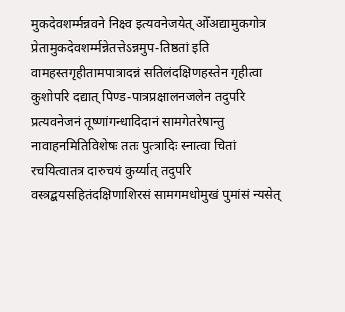मुकदेवशर्म्मन्नवने निक्ष्व इत्यवनेजयेत् ओँअद्यामुकगोत्र प्रेतामुकदेवशर्म्मन्नेतत्तेऽन्नमुप-तिष्ठतां इति वामहस्तगृहीतामपात्रादन्नं सतिलंदक्षिणहस्तेन गृहीत्वा कुशोपरि दद्यात् पिण्ड-पात्रप्रक्षालनजलेन तदुपरि प्रत्यवनेजनं तूष्णांगन्धादिदानं सामगेतरेषान्तु नावाहनमितिविशेषः ततः पुत्त्रादिः स्नात्वा चितां रचयित्वातत्र दारुचयं कुर्य्यात् तदुपरि वस्त्रद्बयसहितंदक्षिणाशिरसं सामगमधोमुखं पुमांसं न्यसेत्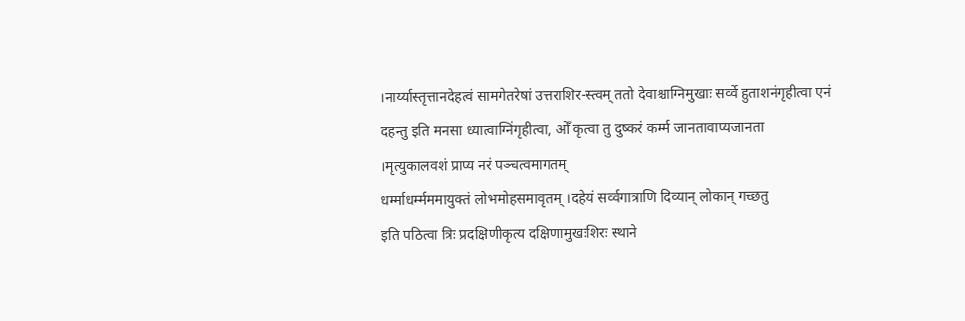।नार्य्यास्तृत्तानदेहत्वं सामगेतरेषां उत्तराशिर-स्त्वम् ततो देवाश्चाग्निमुखाः सर्व्वे हुताशनंगृहीत्वा एनं दहन्तु इति मनसा ध्यात्वाग्निंगृहीत्वा, ओँ कृत्वा तु दुष्करं कर्म्म जानतावाप्यजानता ।मृत्युकालवशं प्राप्य नरं पञ्चत्वमागतम्
धर्म्माधर्म्मममायुक्तं लोभमोहसमावृतम् ।दहेयं सर्व्वगात्राणि दिव्यान् लोकान् गच्छतु
इति पठित्वा त्रिः प्रदक्षिणीकृत्य दक्षिणामुखःशिरः स्थाने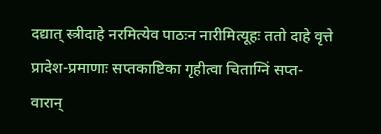दद्यात् स्त्रीदाहे नरमित्येव पाठःन नारीमित्यूहः ततो दाहे वृत्ते प्रादेश-प्रमाणाः सप्तकाष्टिका गृहीत्वा चिताग्निं सप्त-वारान्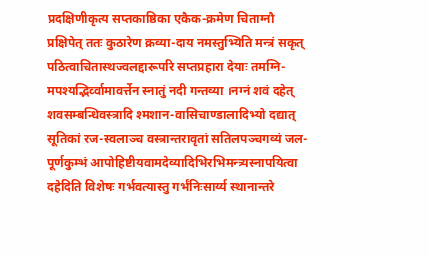प्रदक्षिणीकृत्य सप्तकाष्ठिका एकैक-क्रमेण चिताग्नौ प्रक्षिपेत् ततः कुठारेण क्रव्या-दाय नमस्तुभ्यिति मन्त्रं सकृत् पठित्वाचितास्थज्वलद्दारूपरि सप्तप्रहारा देयाः तमग्नि-मपश्यद्भिर्व्वामावर्त्तेन स्नातुं नदी गन्तव्या ।नग्नं शवं दहेत् शवसम्बन्धिवस्त्रादि श्मशान-वासिचाण्डालादिभ्यो दद्यात् सूतिकां रज-स्वलाञ्च वस्त्रान्तरावृतां सतिलपञ्चगव्यं जल-पूर्णकुम्भं आपोहिष्टीयवामदेव्यादिभिरभिमन्त्र्यस्नापयित्वा दहेदिति विशेषः गर्भवत्यास्तु गर्भंनिःसार्य्य स्थानान्तरे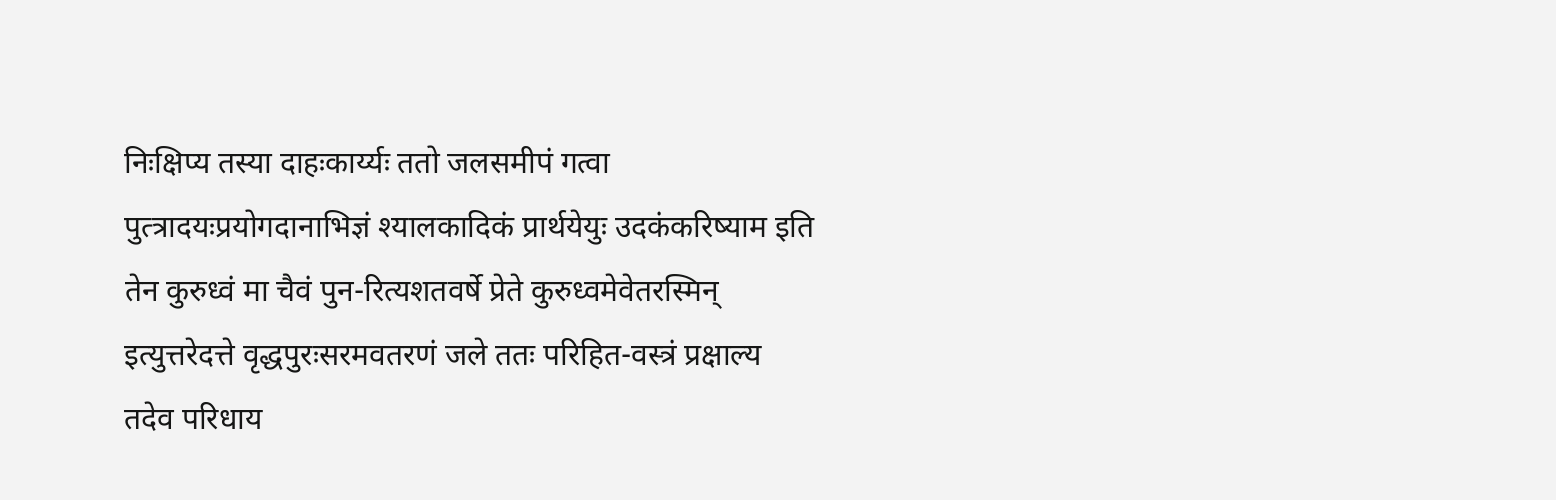निःक्षिप्य तस्या दाहःकार्य्यः ततो जलसमीपं गत्वा पुत्त्रादयःप्रयोगदानाभिज्ञं श्यालकादिकं प्रार्थयेयुः उदकंकरिष्याम इति तेन कुरुध्वं मा चैवं पुन-रित्यशतवर्षे प्रेते कुरुध्वमेवेतरस्मिन् इत्युत्तरेदत्ते वृद्धपुरःसरमवतरणं जले ततः परिहित-वस्त्रं प्रक्षाल्य तदेव परिधाय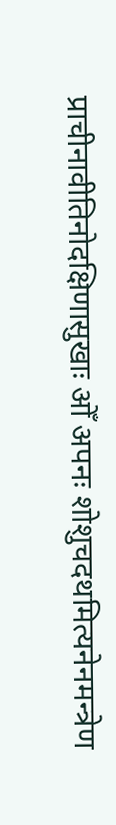प्राचीनावीतिनोदक्षिणासुखाः ओँ अपनः शोशुचदथमित्यनेनमन्त्रेण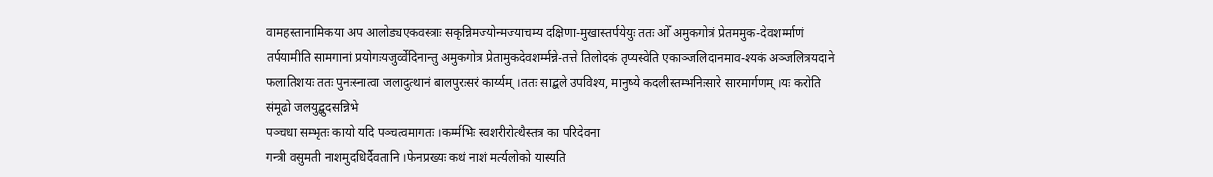वामहस्तानामिकया अप आलोड्यएकवस्त्राः सकृन्निमज्योन्मज्याचम्य दक्षिणा-मुखास्तर्पयेयुः ततः ओँ अमुकगोत्रं प्रेतममुक-देवशर्म्माणं तर्पयामीति सामगानां प्रयोगःयजुर्व्वेदिनान्तु अमुकगोत्र प्रेतामुकदेवशर्म्मन्ने-तत्ते तिलोदकं तृप्यस्वेति एकाञ्जलिदानमाव-श्यकं अञ्जलित्रयदाने फलातिशयः ततः पुनःस्नात्वा जलादुत्थानं बालपुरःसरं कार्य्यम् ।ततः साद्बले उपविश्य, मानुष्ये कदलीस्तम्भनिःसारे सारमार्गणम् ।यः करोति संमूढो जलयुद्बुदसन्निभे
पञ्चधा सम्भृतः कायो यदि पञ्चत्वमागतः ।कर्म्मभिः स्वशरीरोत्थैस्तत्र का परिदेवना
गन्त्री वसुमती नाशमुदधिर्दैवतानि ।फेनप्रख्यः कथं नाशं मर्त्यलोको यास्यति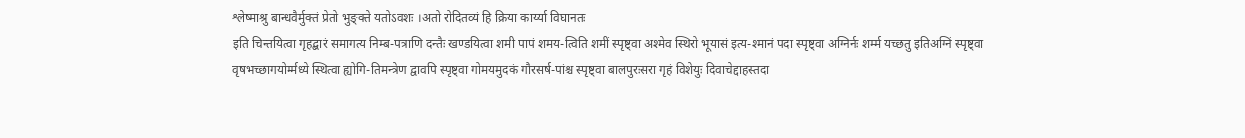श्लेष्माश्रु बान्धवैर्मुक्तं प्रेतो भुङ्क्ते यतोऽवशः ।अतो रोदितव्यं हि क्रिया कार्य्या विघानतः
इति चिन्तयित्वा गृहद्बारं समागत्य निम्ब-पत्राणि दन्तैः खण्डयित्वा शमी पापं शमय-त्विति शमीं स्पृष्ट्वा अश्मेव स्थिरो भूयासं इत्य-श्मानं पदा स्पृष्ट्वा अग्निर्नः शर्म्म यच्छतु इतिअग्निं स्पृष्ट्वा वृषभच्छागयोर्म्मध्ये स्थित्वा ह्योगि-तिमन्त्रेण द्वावपि स्पृष्ट्वा गोमयमुदकं गौरसर्ष-पांश्च स्पृष्ट्वा बालपुरःसरा गृहं विशेयुः दिवाचेद्दाहस्तदा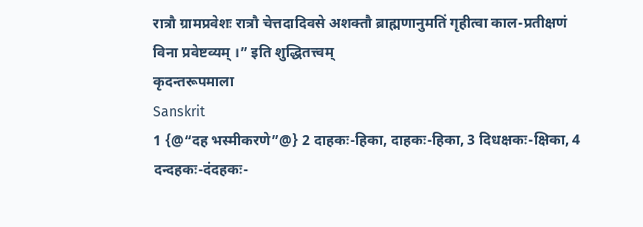रात्रौ ग्रामप्रवेशः रात्रौ चेत्तदादिवसे अशक्तौ ब्राह्मणानुमतिं गृहीत्वा काल-प्रतीक्षणं विना प्रवेष्टव्यम् ।” इति शुद्धितत्त्वम्
कृदन्तरूपमाला
Sanskrit
1 {@“दह भस्मीकरणे”@} 2 दाहकः-हिका, दाहकः-हिका, 3 दिधक्षकः-क्षिका, 4 दन्दहकः-दंदहकः-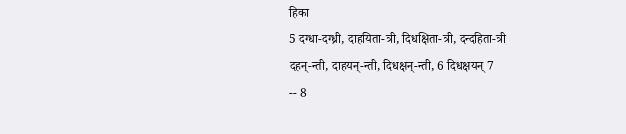हिका
5 दग्धा-दग्ध्री, दाहयिता-त्री, दिधक्षिता-त्री, दन्दहिता-त्री
दहन्-न्ती, दाहयन्-न्ती, दिधक्षन्-न्ती, 6 दिधक्षयन् 7
-- 8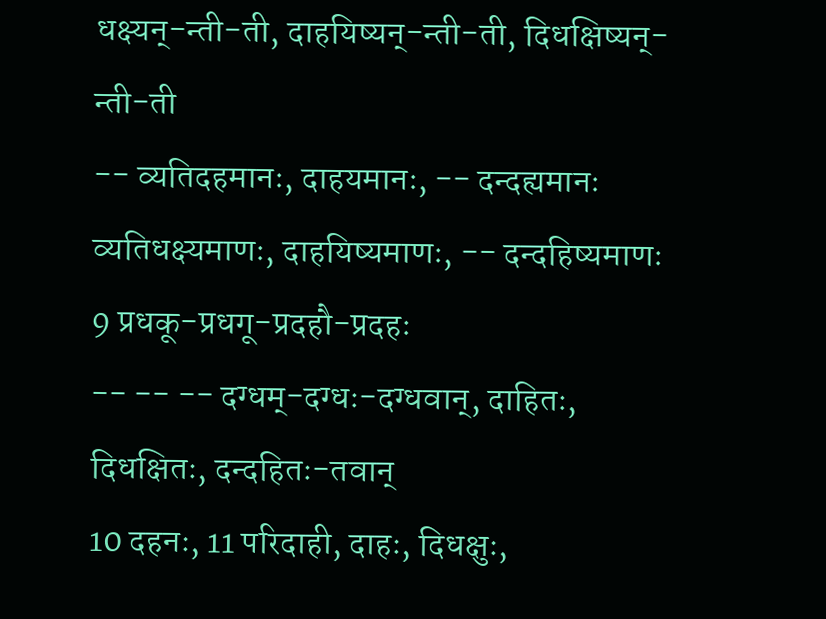धक्ष्यन्-न्ती-ती, दाहयिष्यन्-न्ती-ती, दिधक्षिष्यन्-न्ती-ती
-- व्यतिदहमानः, दाहयमानः, -- दन्दह्यमानः
व्यतिधक्ष्यमाणः, दाहयिष्यमाणः, -- दन्दहिष्यमाणः
9 प्रधकू-प्रधगू-प्रदहौ-प्रदहः
-- -- -- दग्धम्-दग्धः-दग्धवान्, दाहितः, दिधक्षितः, दन्दहितः-तवान्
10 दहनः, 11 परिदाही, दाहः, दिधक्षुः,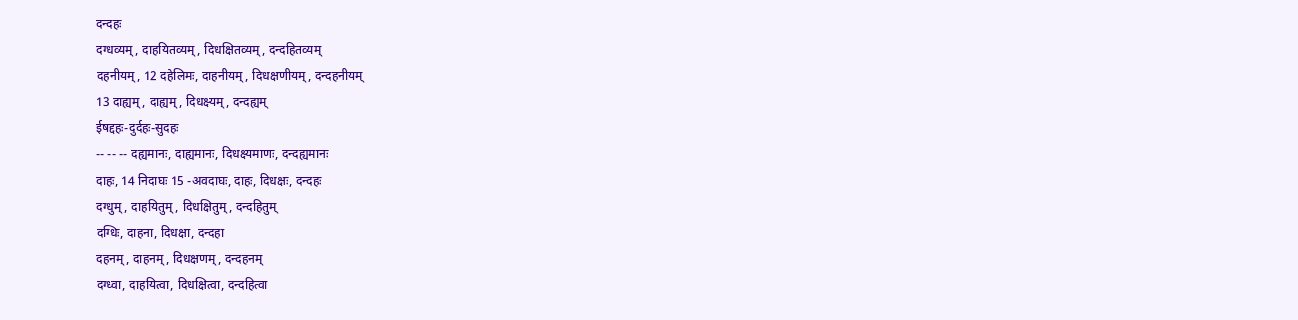दन्दहः
दग्धव्यम्, दाहयितव्यम्, दिधक्षितव्यम्, दन्दहितव्यम्
दहनीयम्, 12 दहेलिमः, दाहनीयम्, दिधक्षणीयम्, दन्दहनीयम्
13 दाह्यम्, दाह्यम्, दिधक्ष्यम्, दन्दह्यम्
ईषद्दहः-दुर्दहः-सुदहः
-- -- -- दह्यमानः, दाह्यमानः, दिधक्ष्यमाणः, दन्दह्यमानः
दाहः, 14 निदाघः 15 -अवदाघः, दाहः, दिधक्षः, दन्दहः
दग्धुम्, दाहयितुम्, दिधक्षितुम्, दन्दहितुम्
दग्धिः, दाहना, दिधक्षा, दन्दहा
दहनम्, दाहनम्, दिधक्षणम्, दन्दहनम्
दग्ध्वा, दाहयित्वा, दिधक्षित्वा, दन्दहित्वा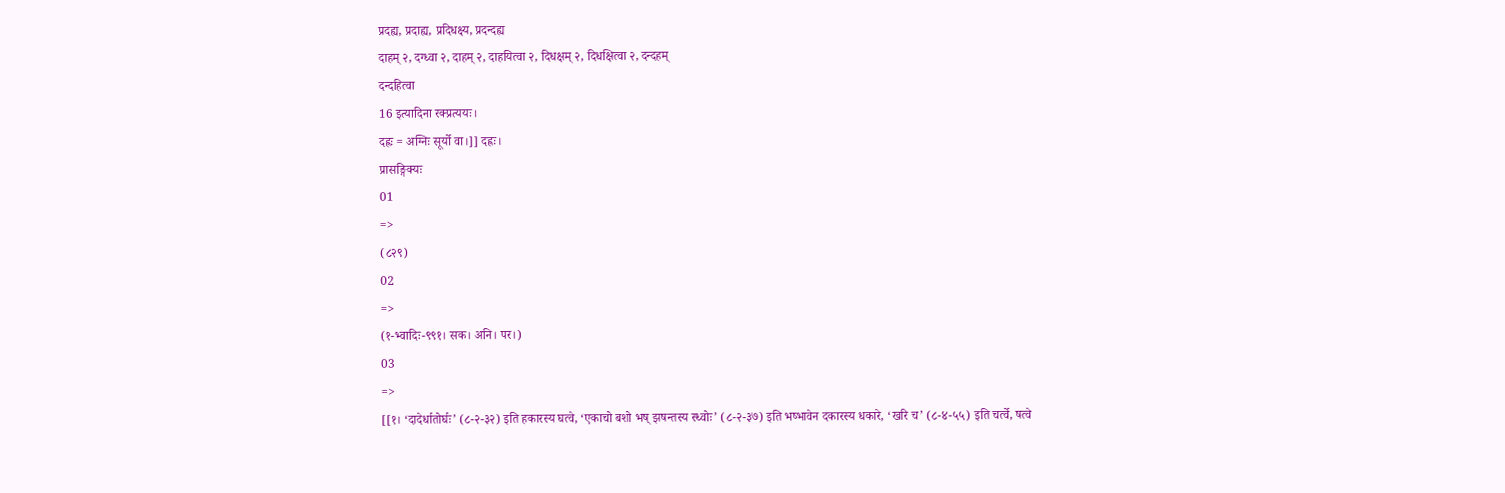प्रदह्य, प्रदाह्य, प्रदिधक्ष्य, प्रदन्दह्य
दाहम् २, दग्ध्वा २, दाहम् २, दाहयित्वा २, दिधक्षम् २, दिधक्षित्वा २, दन्दहम्
दन्दहित्वा
16 इत्यादिना रक्प्रत्ययः।
दह्रः = अग्निः सूर्यो वा।]] दह्रः।
प्रासङ्गिक्यः
01
=>
(८२९)
02
=>
(१-भ्वादिः-९९१। सक। अनि। पर।)
03
=>
[[१। ‘दादेर्धातोर्घः’ (८-२-३२) इति हकारस्य घत्वे, ‘एकाचो बशो भष् झषन्तस्य स्ध्वोः’ (८-२-३७) इति भष्भावेन दकारस्य धकारे, ‘खरि च’ (८-४-५५) इति चर्त्वे, षत्वे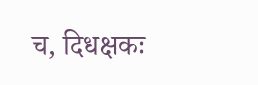च, दिधक्षकः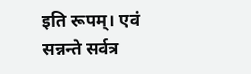इति रूपम्। एवं सन्नन्ते सर्वत्र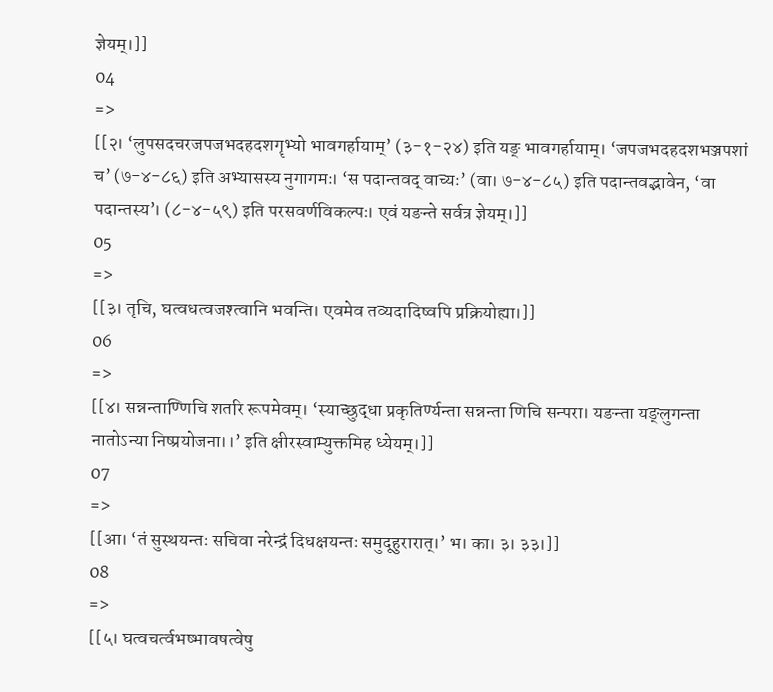ज्ञेयम्।]]
04
=>
[[२। ‘लुपसदचरजपजभदहदशगॄभ्यो भावगर्हायाम्’ (३-१-२४) इति यङ् भावगर्हायाम्। ‘जपजभदहदशभञ्जपशां च’ (७-४-८६) इति अभ्यासस्य नुगागमः। ‘स पदान्तवद् वाच्यः’ (वा। ७-४-८५) इति पदान्तवद्भावेन, ‘वा पदान्तस्य’। (८-४-५९) इति परसवर्णविकल्पः। एवं यङन्ते सर्वत्र ज्ञेयम्।]]
05
=>
[[३। तृचि, घत्वधत्वजश्त्वानि भवन्ति। एवमेव तव्यदादिष्वपि प्रक्रियोह्या।]]
06
=>
[[४। सन्नन्ताण्णिचि शतरि रूपमेवम्। ‘स्याच्छुद्धा प्रकृतिर्ण्यन्ता सन्नन्ता णिचि सन्परा। यङन्ता यङ्लुगन्ता नातोऽन्या निष्प्रयोजना।।’ इति क्षीरस्वाम्युक्तमिह ध्येयम्।]]
07
=>
[[आ। ‘तं सुस्थयन्तः सचिवा नरेन्द्रं दिधक्षयन्तः समुदूहुरारात्।’ भ। का। ३। ३३।]]
08
=>
[[५। घत्वचर्त्वभष्भावषत्वेषु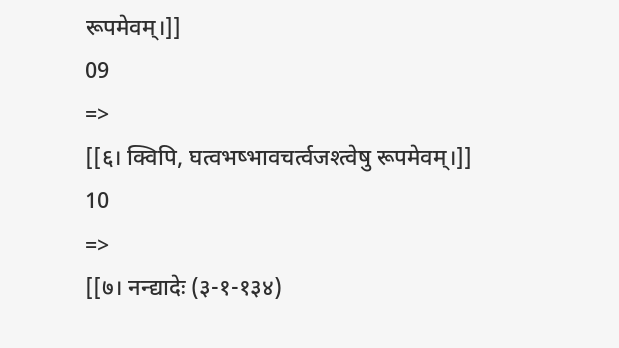रूपमेवम्।]]
09
=>
[[६। क्विपि, घत्वभष्भावचर्त्वजश्त्वेषु रूपमेवम्।]]
10
=>
[[७। नन्द्यादेः (३-१-१३४)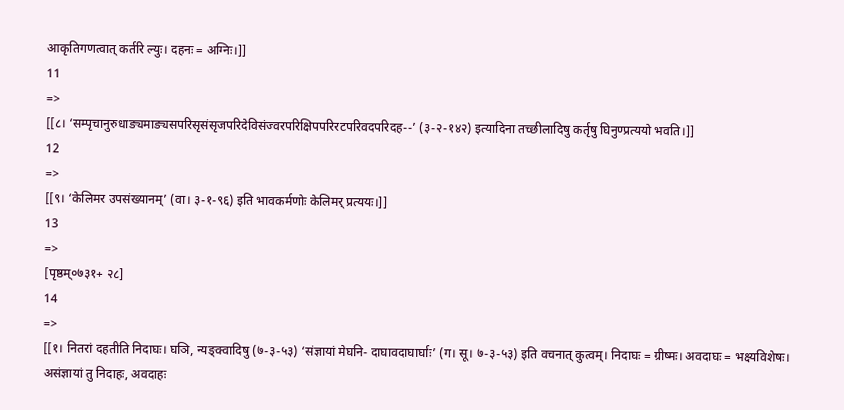आकृतिगणत्वात् कर्तरि ल्युः। दहनः = अग्निः।]]
11
=>
[[८। ‘सम्पृचानुरुधाङ्यमाङ्यसपरिसृसंसृजपरिदेविसंज्वरपरिक्षिपपरिरटपरिवदपरिदह--’ (३-२-१४२) इत्यादिना तच्छीलादिषु कर्तृषु घिनुण्प्रत्ययो भवति।]]
12
=>
[[९। ‘केलिमर उपसंख्यानम्’ (वा। ३-१-९६) इति भावकर्मणोः केलिमर् प्रत्ययः।]]
13
=>
[पृष्ठम्०७३१+ २८]
14
=>
[[१। नितरां दहतीति निदाघः। घञि, न्यङ्क्वादिषु (७-३-५३) ‘संज्ञायां मेघनि- दाघावदाघार्घाः’ (ग। सू। ७-३-५३) इति वचनात् कुत्वम्। निदाघः = ग्रीष्मः। अवदाघः = भक्ष्यविशेषः। असंज्ञायां तु निदाहः, अवदाहः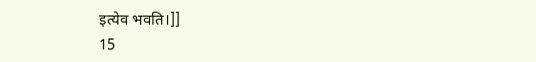इत्येव भवति।]]
15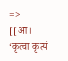=>
[[आ। ‘कृत्वा कृत्यं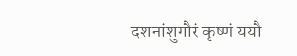दशनांशुगौरं कृष्णं ययौ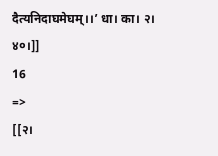दैत्यनिदाघमेघम्।।’ धा। का। २। ४०।]]
16
=>
[[२।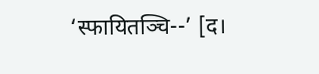‘स्फायितञ्चि--’ [द।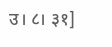उ। ८। ३१]